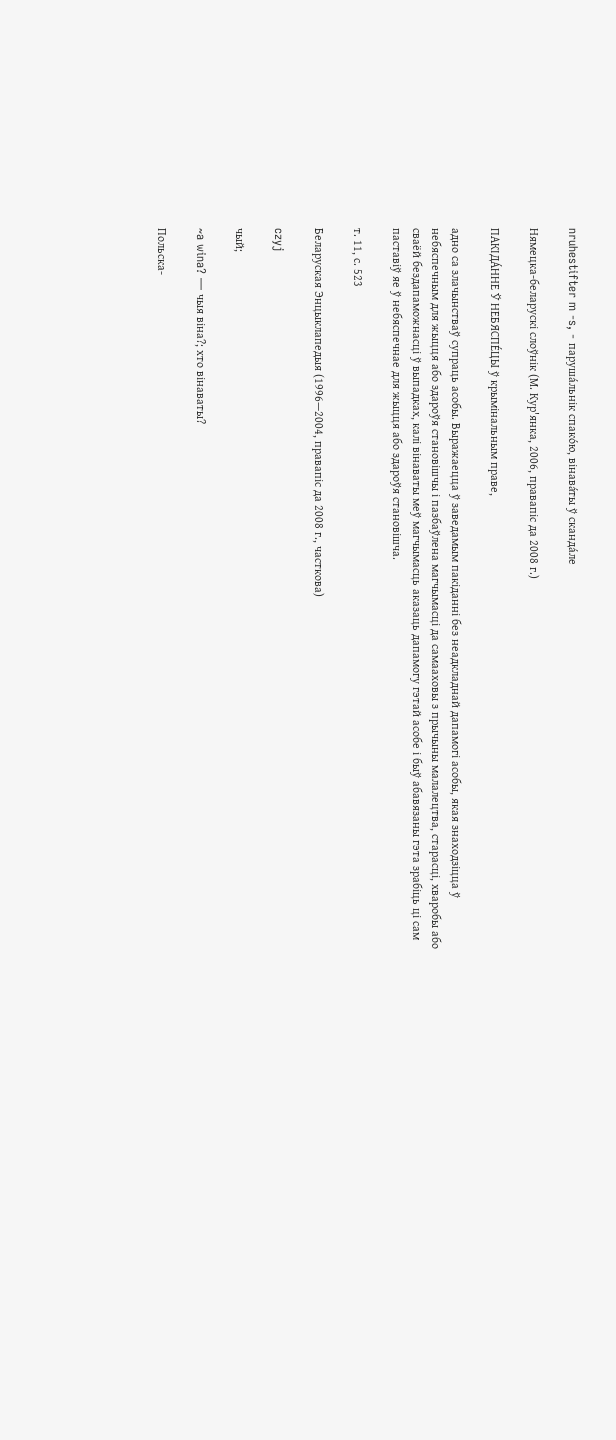nruhestifter m -s, - паруша́льнік спако́ю, вінава́ты ў сканда́ле

Нямецка-беларускі слоўнік (М. Кур'янка, 2006, правапіс да 2008 г.)

ПАКІДА́ННЕ Ў НЕБЯСПЕ́ЦЫ ў крымінальным праве,

адно са злачынстваў супраць асобы. Выражаецца ў заведамым пакіданні без неадкладнай дапамогі асобы, якая знаходзіцца ў небяспечным для жыцця або здароўя становішчы і пазбаўлена магчымасці да самааховы з прычыны малалецтва, старасці, хваробы або сваёй бездапаможнасці ў выпадках, калі вінаваты меў магчымасць аказаць дапамогу гэтай асобе і быў абавязаны гэта зрабіць ці сам паставіў яе ў небяспечнае для жыцця або здароўя становішча.

т. 11, с. 523

Беларуская Энцыклапедыя (1996—2004, правапіс да 2008 г., часткова)

czyj

чый;

~a wina? — чыя віна?; хто вінаваты?

Польска-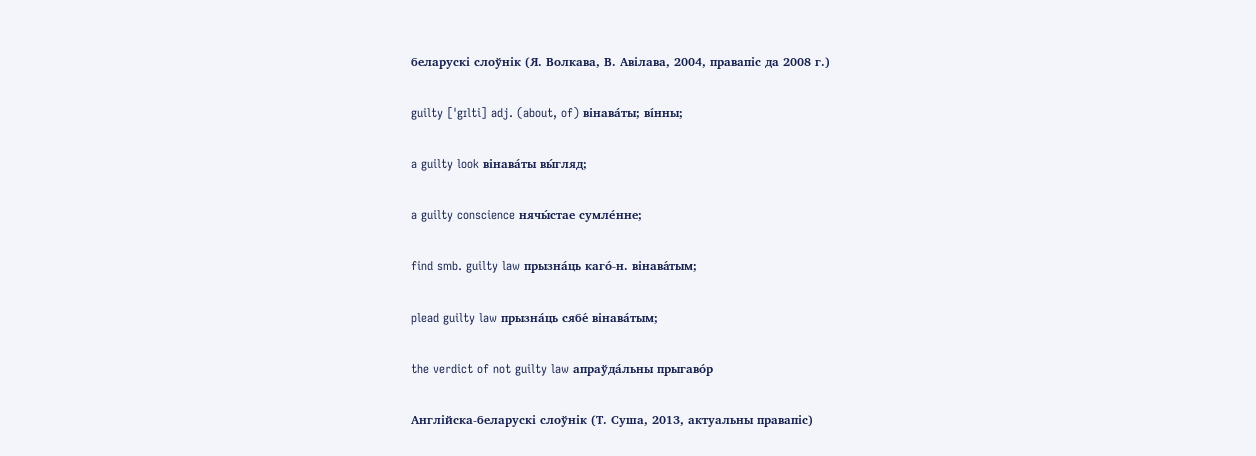беларускі слоўнік (Я. Волкава, В. Авілава, 2004, правапіс да 2008 г.)

guilty [ˈgɪlti] adj. (about, of) вінава́ты; ві́нны;

a guilty look вінава́ты вы́гляд;

a guilty conscience нячы́стае сумле́нне;

find smb. guilty law прызна́ць каго́-н. вінава́тым;

plead guilty law прызна́ць сябе́ вінава́тым;

the verdict of not guilty law апраўда́льны прыгаво́р

Англійска-беларускі слоўнік (Т. Суша, 2013, актуальны правапіс)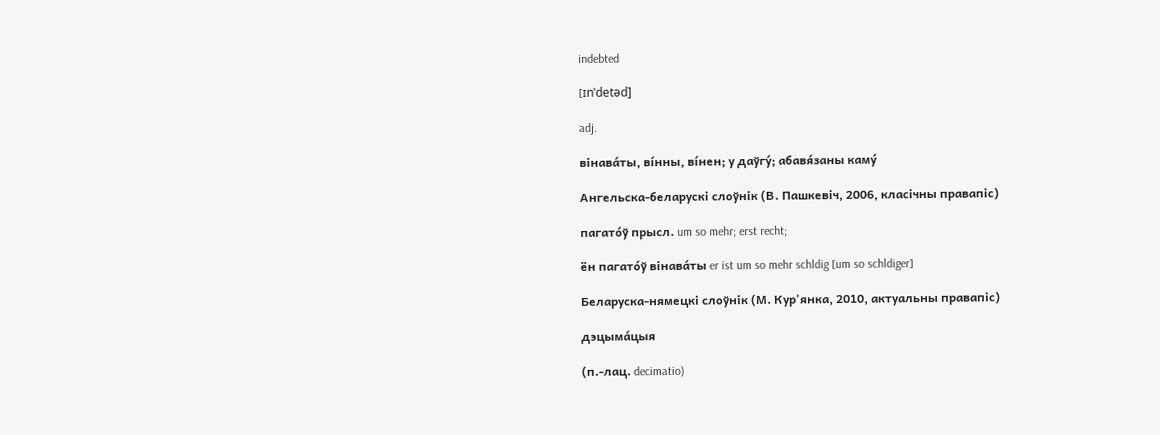indebted

[ɪnˈdetəd]

adj.

вінава́ты, ві́нны, ві́нен; у даўгу́; абавя́заны каму́

Ангельска-беларускі слоўнік (В. Пашкевіч, 2006, класічны правапіс)

пагато́ў прысл. um so mehr; erst recht;

ён пагато́ў вінава́ты er ist um so mehr schldig [um so schldiger]

Беларуска-нямецкі слоўнік (М. Кур'янка, 2010, актуальны правапіс)

дэцыма́цыя

(п.-лац. decimatio)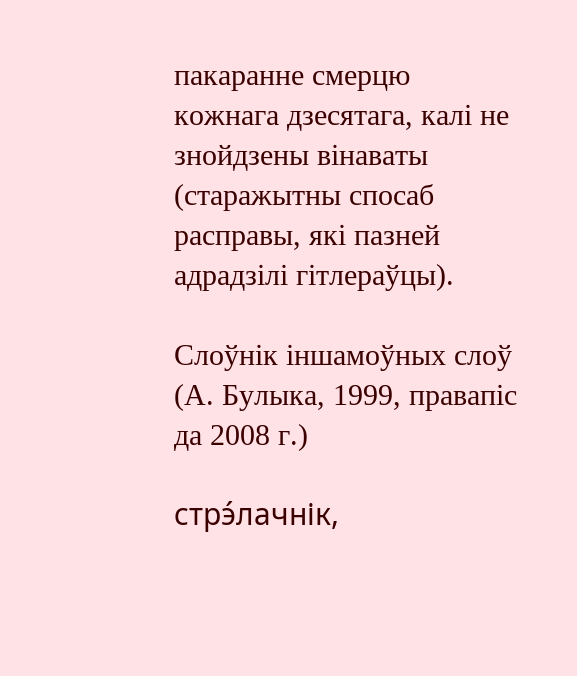пакаранне смерцю кожнага дзесятага, калі не знойдзены вінаваты (старажытны спосаб расправы, які пазней адрадзілі гітлераўцы).

Слоўнік іншамоўных слоў (А. Булыка, 1999, правапіс да 2008 г.)

стрэ́лачнік,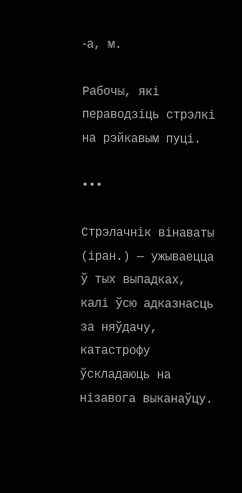‑а, м.

Рабочы, які пераводзіць стрэлкі на рэйкавым пуці.

•••

Стрэлачнік вінаваты (іран.) — ужываецца ў тых выпадках, калі ўсю адказнасць за няўдачу, катастрофу ўскладаюць на нізавога выканаўцу.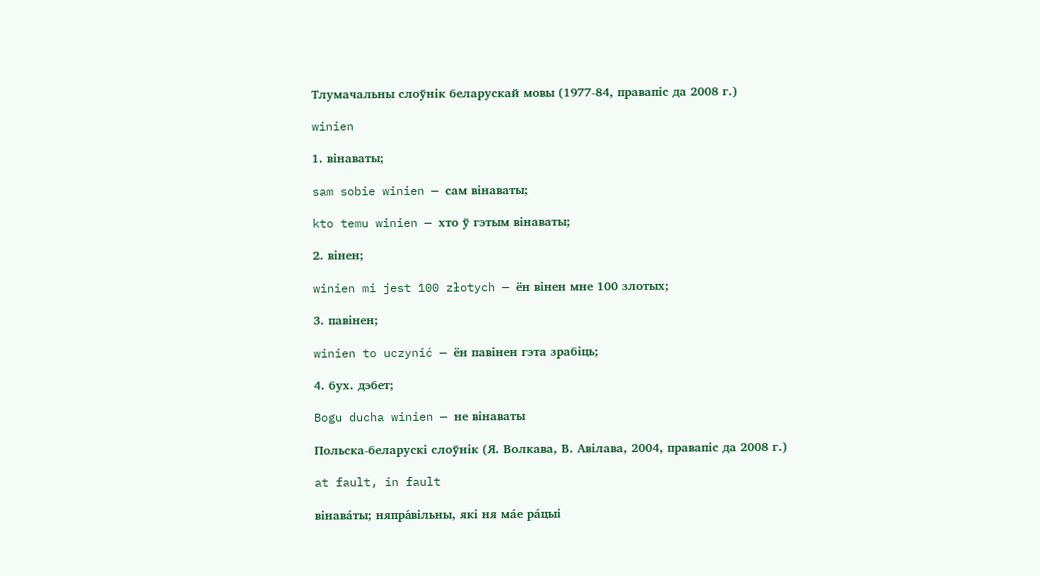Тлумачальны слоўнік беларускай мовы (1977-84, правапіс да 2008 г.)

winien

1. вінаваты;

sam sobie winien — сам вінаваты;

kto temu winien — хто ў гэтым вінаваты;

2. вінен;

winien mi jest 100 złotych — ён вінен мне 100 злотых;

3. павінен;

winien to uczynić — ён павінен гэта зрабіць;

4. бух. дэбет;

Bogu ducha winien — не вінаваты

Польска-беларускі слоўнік (Я. Волкава, В. Авілава, 2004, правапіс да 2008 г.)

at fault, in fault

вінава́ты; няпра́вільны, які ня ма́е ра́цыі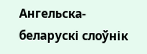Ангельска-беларускі слоўнік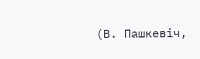(В. Пашкевіч,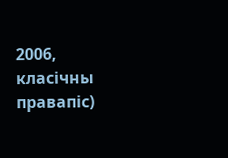2006, класічны правапіс)